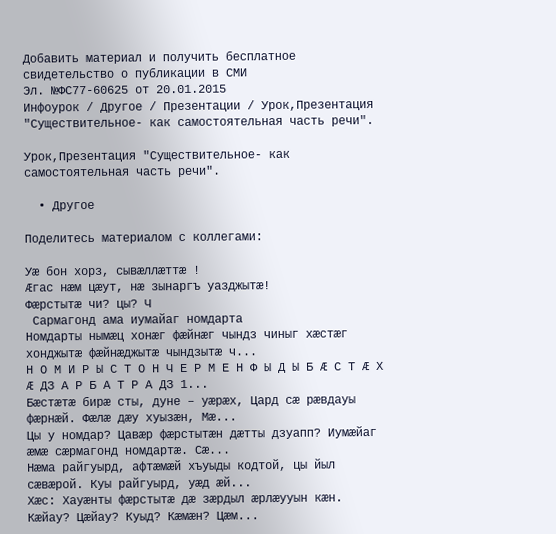Добавить материал и получить бесплатное свидетельство о публикации в СМИ
Эл. №ФС77-60625 от 20.01.2015
Инфоурок / Другое / Презентации / Урок,Презентация "Существительное- как самостоятельная часть речи".

Урок,Презентация "Существительное- как самостоятельная часть речи".

  • Другое

Поделитесь материалом с коллегами:

Уæ бон хорз, сывæллæттæ !
Æгас нæм цæут, нæ зынаргъ уазджытæ!
Фæрстытæ чи? цы? Ч
 Сармагонд ама иумайаг номдарта
Номдарты нымæц хонæг фæйнæг чындз чиныг хæстæг хонджытæ фæйнæджытæ чындзытæ ч...
Н О М И Р Ы С Т О Н Ч Е Р М Е Н Ф Ы Д Ы Б Ӕ С Т Ӕ Х Ӕ ДЗ А Р Б А Т Р А ДЗ 1...
Бæстæтæ бирæ сты, дуне – уæрæх, Цард сæ рæвдауы фæрнæй. Фæлæ дæу хуызæн, Мæ...
Цы у номдар? Цавæр фæрстытæн дæтты дзуапп? Иумæйаг æмæ сæрмагонд номдартæ. Сæ...
Нæма райгуырд, афтæмæй хъуыды кодтой, цы йыл сæвæрой. Куы райгуырд, уæд æй...
Хæс: Хауæнты фæрстытæ дæ зæрдыл æрлæууын кæн. Кæйау? Цæйау? Куыд? Кæмæн? Цæм...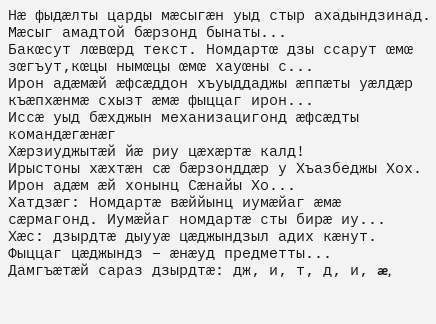Нæ фыдæлты царды мæсыгæн уыд стыр ахадындзинад. Мæсыг амадтой бæрзонд бынаты...
Бакœсут лœвœрд текст. Номдартœ дзы ссарут œмœ зœгъут,кœцы нымœцы œмœ хауœны с...
Ирон адæмæй æфсæддон хъуыддаджы æппæты уæлдæр къæпхæнмæ схызт æмæ фыццаг ирон...
Иссæ уыд бæхджын механизацигонд æфсæдты командæгæнæг
Хæрзиуджытæй йæ риу цæхæртæ калд!
Ирыстоны хæхтæн сæ бæрзонддæр у Хъазбеджы Хох. Ирон адæм æй хонынц Сæнайы Хо...
Хатдзæг: Номдартæ вæййынц иумæйаг æмæ сæрмагонд. Иумæйаг номдартæ сты бирæ иу...
Хæс: дзырдтæ дыууæ цæджындзыл адих кæнут. Фыццаг цæджындз – æнæуд предметты...
Дамгъæтæй сараз дзырдтæ: дж, и, т, д, и, æ,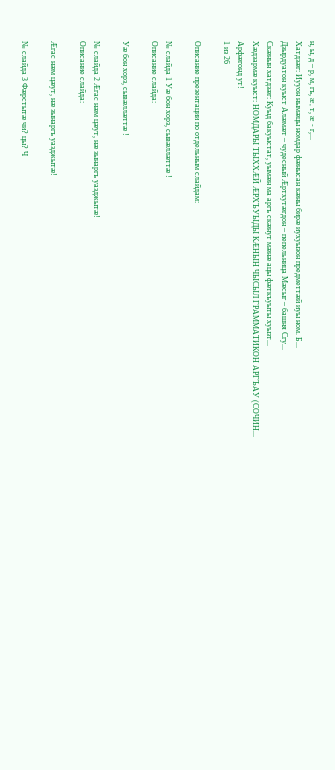н, ы, д – р, м, гъ, æ, т, æ - г,...
Хатдзæг: Иууон нымæцы номдар фæнысан кæны бирæ иухуызон предметтæй иуы ном. Б...
Дзырдуатон куыст Алæмæт – чудесный Æртхутæгдон – пепельница Мæсыг – башня Сгу...
Скæнын хатдзæг: Куыд бакуыстат, уымæн ма аргъ скæнут мæнæ ацы фæткъуыты хуызт...
Хæдзармæ куыст: НОМДАРЫ ТЫХХÆЙ ÆРХЪУЫДЫ КÆНЫН ЧЫСЫЛ ГРАММАТИКОН АРГЪАУ (СОЧИН...
Арфæгонд ут!
1 из 26

Описание презентации по отдельным слайдам:

№ слайда 1 Уæ бон хорз, сывæллæттæ !
Описание слайда:

Уæ бон хорз, сывæллæттæ !

№ слайда 2 Æгас нæм цæут, нæ зынаргъ уазджытæ!
Описание слайда:

Æгас нæм цæут, нæ зынаргъ уазджытæ!

№ слайда 3 Фæрстытæ чи? цы? Ч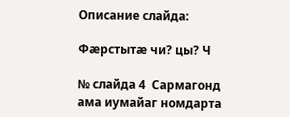Описание слайда:

Фæрстытæ чи? цы? Ч

№ слайда 4  Сармагонд ама иумайаг номдарта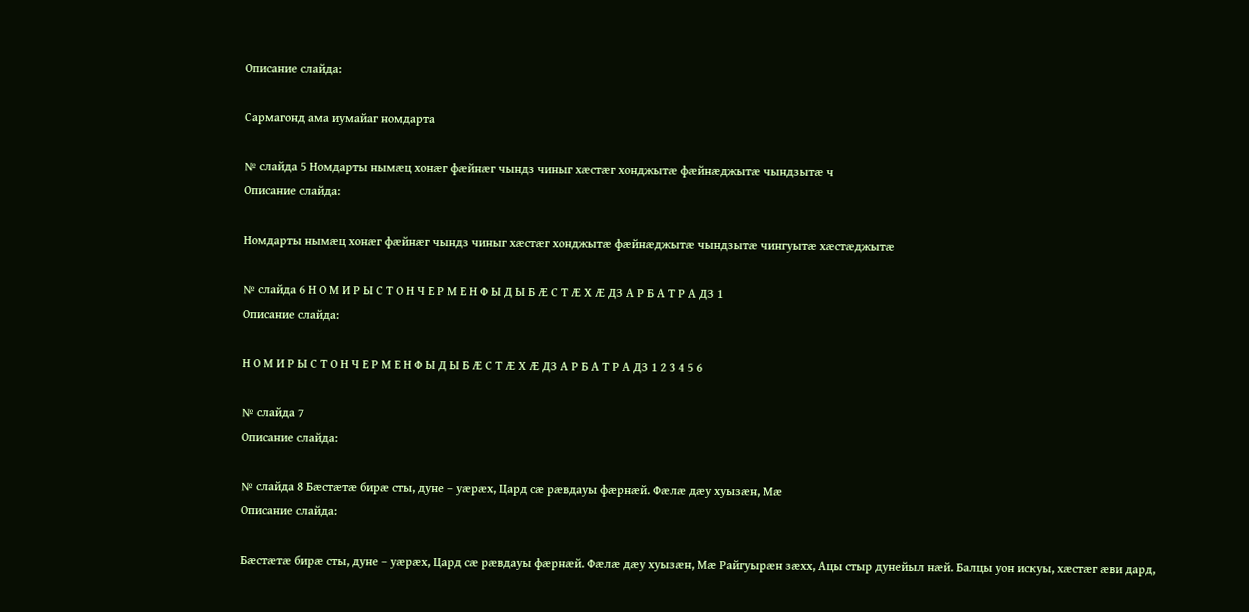Описание слайда:

Сармагонд ама иумайаг номдарта

№ слайда 5 Номдарты нымæц хонæг фæйнæг чындз чиныг хæстæг хонджытæ фæйнæджытæ чындзытæ ч
Описание слайда:

Номдарты нымæц хонæг фæйнæг чындз чиныг хæстæг хонджытæ фæйнæджытæ чындзытæ чингуытæ хæстæджытæ

№ слайда 6 Н О М И Р Ы С Т О Н Ч Е Р М Е Н Ф Ы Д Ы Б Ӕ С Т Ӕ Х Ӕ ДЗ А Р Б А Т Р А ДЗ 1
Описание слайда:

Н О М И Р Ы С Т О Н Ч Е Р М Е Н Ф Ы Д Ы Б Ӕ С Т Ӕ Х Ӕ ДЗ А Р Б А Т Р А ДЗ 1 2 3 4 5 6

№ слайда 7
Описание слайда:

№ слайда 8 Бæстæтæ бирæ сты, дуне – уæрæх, Цард сæ рæвдауы фæрнæй. Фæлæ дæу хуызæн, Мæ
Описание слайда:

Бæстæтæ бирæ сты, дуне – уæрæх, Цард сæ рæвдауы фæрнæй. Фæлæ дæу хуызæн, Мæ Райгуырæн зæхх, Ацы стыр дунейыл нæй. Балцы уон искуы, хæстæг æви дард,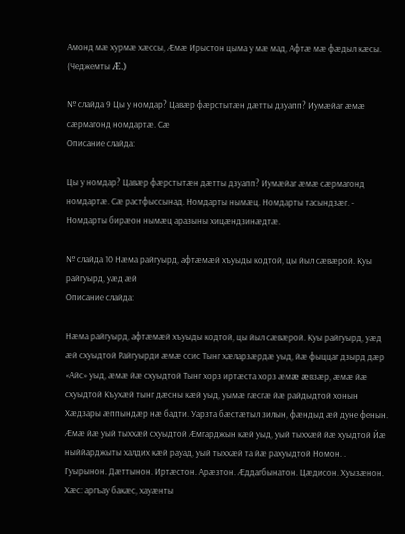Амонд мæ хурмæ хæссы, Æмæ Ирыстон цыма у мæ мад, Афтæ мæ фæдыл кæсы. (Чеджемты Æ.)

№ слайда 9 Цы у номдар? Цавæр фæрстытæн дæтты дзуапп? Иумæйаг æмæ сæрмагонд номдартæ. Сæ
Описание слайда:

Цы у номдар? Цавæр фæрстытæн дæтты дзуапп? Иумæйаг æмæ сæрмагонд номдартæ. Сæ растфыссынад. Номдарты нымæц. Номдарты тасындзæг. - Номдарты бирæон нымæц аразыны хицæндзинæдтæ.

№ слайда 10 Нæма райгуырд, афтæмæй хъуыды кодтой, цы йыл сæвæрой. Куы райгуырд, уæд æй
Описание слайда:

Нæма райгуырд, афтæмæй хъуыды кодтой, цы йыл сæвæрой. Куы райгуырд, уæд æй схуыдтой Райгуырди æмæ ссис Тынг хæларзæрдæ уыд, йæ фыццаг дзырд дæр «Айс» уыд, æмæ йæ схуыдтой Тынг хорз иртæста хорз æмæ æвзæр, æмæ йæ схуыдтой Къухæй тынг дæсны кæй уыд, уымæ гæсгæ йæ райдыдтой хонын Хæдзары æппындæр нæ бадти. Уарзта бæстæтыл зилын, фæндыд æй дуне фенын. Æмæ йæ уый тыххæй схуыдтой Æмгарджын кæй уыд, уый тыххæй йæ хуыдтой Йæ ныййарджыты халдих кæй рауад, уый тыххæй та йæ рахуыдтой Номон. . Гуырынон. Дæттынон. Иртæстон. Арæзтон. Æддагбынатон. Цæдисон. Хуызæнон. Хæс: аргъау бакæс, хауæнты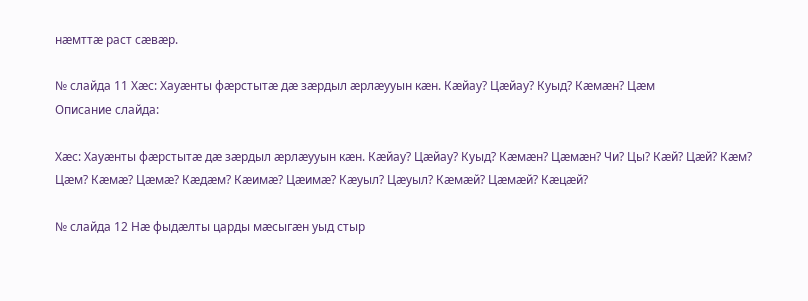нæмттæ раст сæвæр.

№ слайда 11 Хæс: Хауæнты фæрстытæ дæ зæрдыл æрлæууын кæн. Кæйау? Цæйау? Куыд? Кæмæн? Цæм
Описание слайда:

Хæс: Хауæнты фæрстытæ дæ зæрдыл æрлæууын кæн. Кæйау? Цæйау? Куыд? Кæмæн? Цæмæн? Чи? Цы? Кæй? Цæй? Кæм? Цæм? Кæмæ? Цæмæ? Кæдæм? Кæимæ? Цæимæ? Кæуыл? Цæуыл? Кæмæй? Цæмæй? Кæцæй?

№ слайда 12 Нæ фыдæлты царды мæсыгæн уыд стыр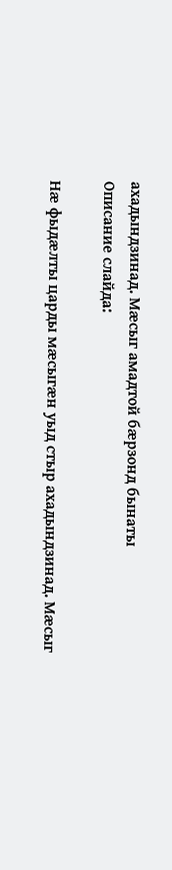ахадындзинад. Мæсыг амадтой бæрзонд бынаты
Описание слайда:

Нæ фыдæлты царды мæсыгæн уыд стыр ахадындзинад. Мæсыг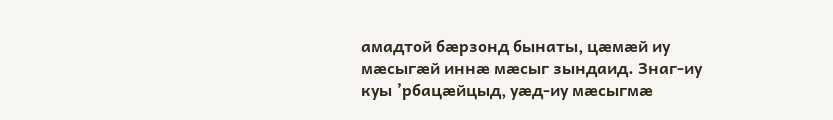амадтой бæрзонд бынаты, цæмæй иу мæсыгæй иннæ мæсыг зындаид. Знаг-иу куы ’рбацæйцыд, уæд-иу мæсыгмæ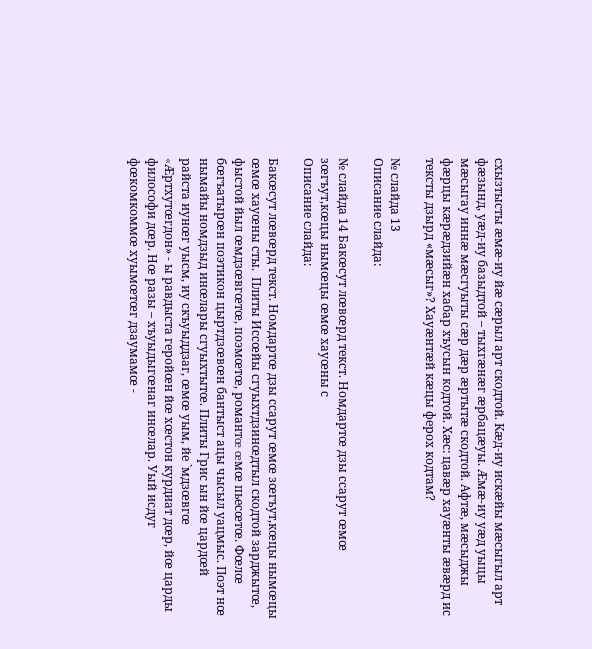схызтысты æмæ-иу йæ сæрыл арт скодтой. Кæд-иу искæйы мæсыгыл арт фæзынд, уæд-иу базыдтой – тыхгæнæг æрбацæуы. Æмæ-иу уæд уыцы мæсыгау иннæ мæсгуыты сæр дæр æртытæ скодтой. Афтæ, мæсыджы фæрцы кæрæдзийæн хабар хъусын кодтой. Хæс: цавæр хауæнты æвæрд ис тексты дзырд «мæсыг»? Хауæнтæй кæцы ферох кодтам?

№ слайда 13
Описание слайда:

№ слайда 14 Бакœсут лœвœрд текст. Номдартœ дзы ссарут œмœ зœгъут,кœцы нымœцы œмœ хауœны с
Описание слайда:

Бакœсут лœвœрд текст. Номдартœ дзы ссарут œмœ зœгъут,кœцы нымœцы œмœ хауœны сты.  Плиты Иссœйы сгуыхтдзинœдтыл скодтой зарджытœ, фыстой йыл œмдзœвгœтœ, поэмœтœ, романтœ œмœ пьесœтœ. Фœлœ бœгъатырœн поэтикон цыртдзœвœн бантыст ацы чысыл уацмыс. Поэт нœ нымайы номдзыд инœлары сгуыхтытœ. Плиты Грис ын йœ цардœй райста иунœг уысм, иу скъуыддзаг, œмœ уым, йе `мдзœвгœ «Æртхутœгдон» - ы равдыста геройœн йœ хœстон курдиат дœр, йœ царды философи дœр. Нœ разы – хъуыдыгœнаг инœлар. Уый исдуг фœкомкоммœ хуымœтœг дзаумамœ -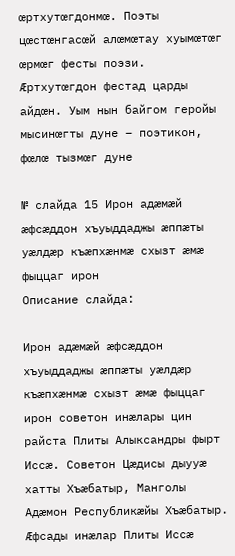œртхутœгдонмœ. Поэты цœстœнгасœй алœмœтау хуымœтœг œрмœг фесты поэзи. Æртхутœгдон фестад царды айдœн. Уым нын байгом геройы мысинœгты дуне – поэтикон, фœлœ тызмœг дуне

№ слайда 15 Ирон адæмæй æфсæддон хъуыддаджы æппæты уæлдæр къæпхæнмæ схызт æмæ фыццаг ирон
Описание слайда:

Ирон адæмæй æфсæддон хъуыддаджы æппæты уæлдæр къæпхæнмæ схызт æмæ фыццаг ирон советон инæлары цин райста Плиты Алыксандры фырт Иссæ. Советон Цæдисы дыууæ хатты Хъæбатыр, Манголы Адæмон Республикæйы Хъæбатыр. Æфсады инæлар Плиты Иссæ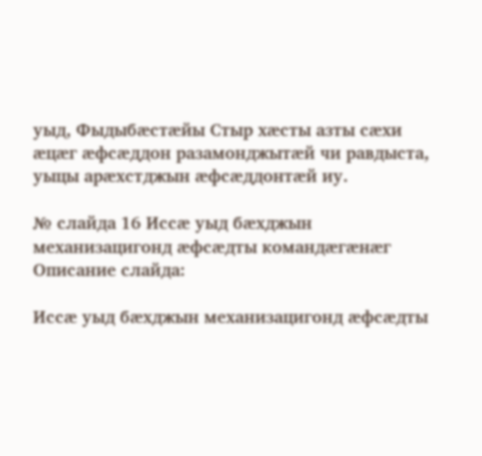уыд, Фыдыбæстæйы Стыр хæсты азты сæхи æцæг æфсæддон разамонджытæй чи равдыста, уыцы арæхстджын æфсæддонтæй иу.

№ слайда 16 Иссæ уыд бæхджын механизацигонд æфсæдты командæгæнæг
Описание слайда:

Иссæ уыд бæхджын механизацигонд æфсæдты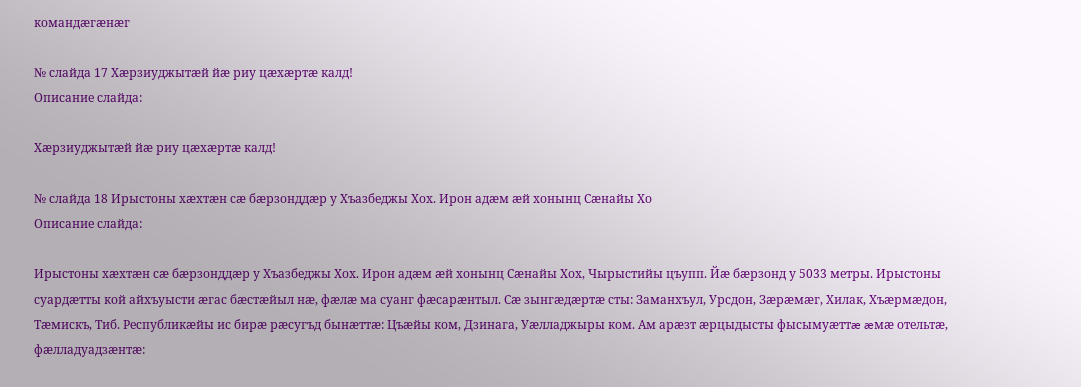командæгæнæг

№ слайда 17 Хæрзиуджытæй йæ риу цæхæртæ калд!
Описание слайда:

Хæрзиуджытæй йæ риу цæхæртæ калд!

№ слайда 18 Ирыстоны хæхтæн сæ бæрзонддæр у Хъазбеджы Хох. Ирон адæм æй хонынц Сæнайы Хо
Описание слайда:

Ирыстоны хæхтæн сæ бæрзонддæр у Хъазбеджы Хох. Ирон адæм æй хонынц Сæнайы Хох, Чырыстийы цъупп. Йæ бæрзонд у 5033 метры. Ирыстоны суардæтты кой айхъуысти æгас бæстæйыл нæ, фæлæ ма суанг фæсарæнтыл. Сæ зынгæдæртæ сты: Заманхъул, Урсдон, Зæрæмæг, Хилак, Хъæрмæдон, Тæмискъ, Тиб. Республикæйы ис бирæ рæсугъд бынæттæ: Цъæйы ком, Дзинага, Уæлладжыры ком. Ам арæзт æрцыдысты фысымуæттæ æмæ отельтæ, фæлладуадзæнтæ: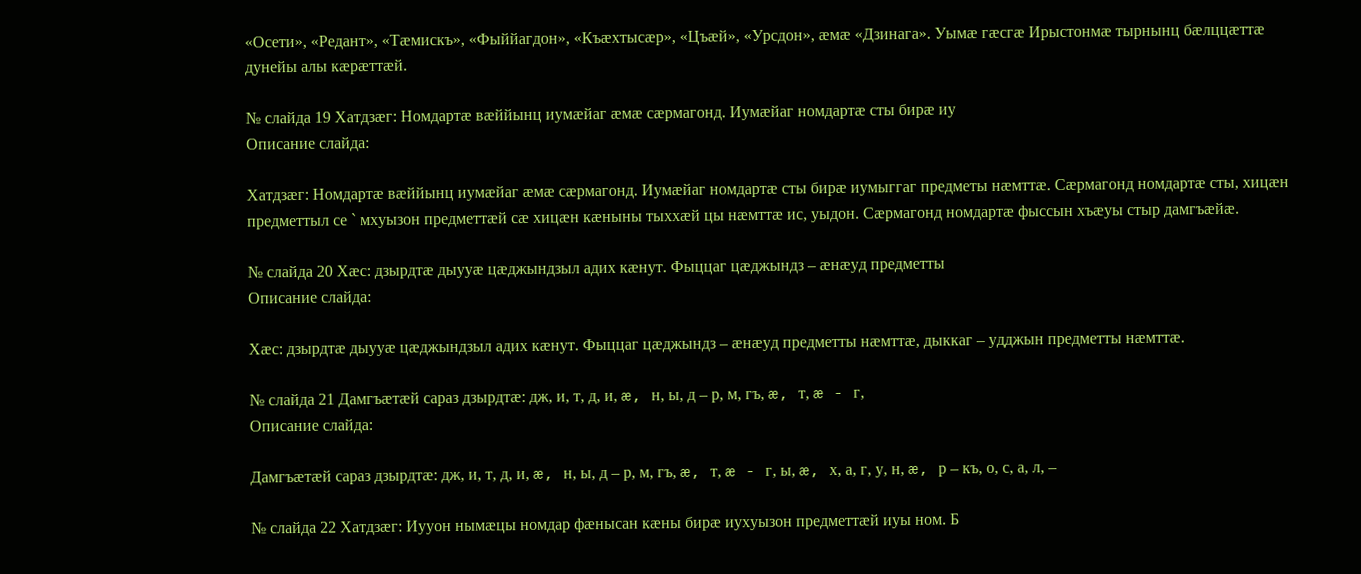«Осети», «Редант», «Тæмискъ», «Фыййагдон», «Къæхтысæр», «Цъæй», «Урсдон», æмæ «Дзинага». Уымæ гæсгæ Ирыстонмæ тырнынц бæлццæттæ дунейы алы кæрæттæй.

№ слайда 19 Хатдзæг: Номдартæ вæййынц иумæйаг æмæ сæрмагонд. Иумæйаг номдартæ сты бирæ иу
Описание слайда:

Хатдзæг: Номдартæ вæййынц иумæйаг æмæ сæрмагонд. Иумæйаг номдартæ сты бирæ иумыггаг предметы нæмттæ. Сæрмагонд номдартæ сты, хицæн предметтыл се ` мхуызон предметтæй сæ хицæн кæныны тыххæй цы нæмттæ ис, уыдон. Сæрмагонд номдартæ фыссын хъæуы стыр дамгъæйæ.

№ слайда 20 Хæс: дзырдтæ дыууæ цæджындзыл адих кæнут. Фыццаг цæджындз – æнæуд предметты
Описание слайда:

Хæс: дзырдтæ дыууæ цæджындзыл адих кæнут. Фыццаг цæджындз – æнæуд предметты нæмттæ, дыккаг – удджын предметты нæмттæ.

№ слайда 21 Дамгъæтæй сараз дзырдтæ: дж, и, т, д, и, æ, н, ы, д – р, м, гъ, æ, т, æ - г,
Описание слайда:

Дамгъæтæй сараз дзырдтæ: дж, и, т, д, и, æ, н, ы, д – р, м, гъ, æ, т, æ - г, ы, æ, х, а, г, у, н, æ, р – къ, о, с, а, л, –

№ слайда 22 Хатдзæг: Иууон нымæцы номдар фæнысан кæны бирæ иухуызон предметтæй иуы ном. Б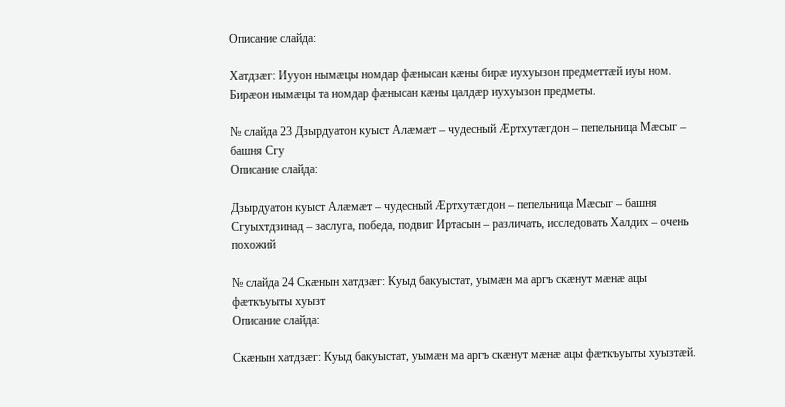Описание слайда:

Хатдзæг: Иууон нымæцы номдар фæнысан кæны бирæ иухуызон предметтæй иуы ном. Бирæон нымæцы та номдар фæнысан кæны цалдæр иухуызон предметы.

№ слайда 23 Дзырдуатон куыст Алæмæт – чудесный Æртхутæгдон – пепельница Мæсыг – башня Сгу
Описание слайда:

Дзырдуатон куыст Алæмæт – чудесный Æртхутæгдон – пепельница Мæсыг – башня Сгуыхтдзинад – заслуга, победа, подвиг Иртасын – различать, исследовать Халдих – очень похожий

№ слайда 24 Скæнын хатдзæг: Куыд бакуыстат, уымæн ма аргъ скæнут мæнæ ацы фæткъуыты хуызт
Описание слайда:

Скæнын хатдзæг: Куыд бакуыстат, уымæн ма аргъ скæнут мæнæ ацы фæткъуыты хуызтæй.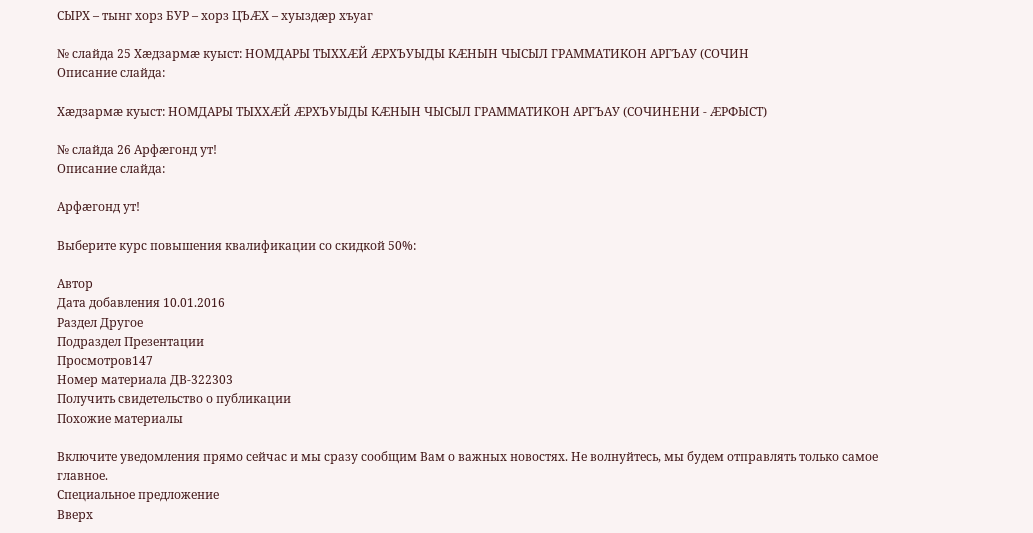СЫРХ – тынг хорз БУР – хорз ЦЪÆХ – хуыздæр хъуаг

№ слайда 25 Хæдзармæ куыст: НОМДАРЫ ТЫХХÆЙ ÆРХЪУЫДЫ КÆНЫН ЧЫСЫЛ ГРАММАТИКОН АРГЪАУ (СОЧИН
Описание слайда:

Хæдзармæ куыст: НОМДАРЫ ТЫХХÆЙ ÆРХЪУЫДЫ КÆНЫН ЧЫСЫЛ ГРАММАТИКОН АРГЪАУ (СОЧИНЕНИ - ÆРФЫСТ)

№ слайда 26 Арфæгонд ут!
Описание слайда:

Арфæгонд ут!

Выберите курс повышения квалификации со скидкой 50%:

Автор
Дата добавления 10.01.2016
Раздел Другое
Подраздел Презентации
Просмотров147
Номер материала ДВ-322303
Получить свидетельство о публикации
Похожие материалы

Включите уведомления прямо сейчас и мы сразу сообщим Вам о важных новостях. Не волнуйтесь, мы будем отправлять только самое главное.
Специальное предложение
Вверх